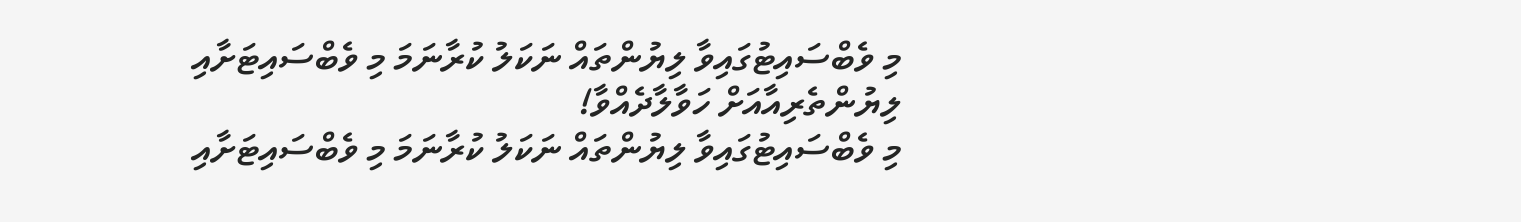މި ވެބްސައިޓުގައިވާ ލިޔުންތައް ނަކަލު ކުރާނަމަ މި ވެބްސައިޓަށާއި ލިޔުންތެރިއާއަށް ހަވާލާދެއްވާ!
މި ވެބްސައިޓުގައިވާ ލިޔުންތައް ނަކަލު ކުރާނަމަ މި ވެބްސައިޓަށާއި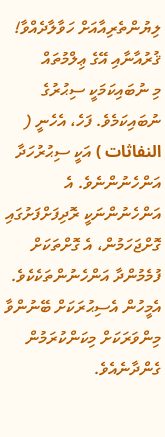ލިޔުންތެރިއާއަށް ހަވާލާދެއްވާ!
ޤުރުއާނާއި އޭގެ ޢިލްމުތައް
މި ނުބައިކަމަކީ ސިޙުރުގެ ނުބައިކަމެވެ. ފަހެ، އެހެނީ ( النفاثات ) އަކީ ސިޙުރުހަދާ އަންހެނުންނެވެ. އެ އަންހެނުންނަކީ ރޮދިފަށްފަށުގައި ގޮށްޖަހަމުން، އެ ގޮށްތަކަށް ފުމެމުންދާ އަންހެނުންތަކެކެވެ. އެމީހުން އެސިޙުރަކަށް ބޭނުންވާ މިންވަރަކަށް މިކަންކުރަމުން ގެންދާނެއެވެ.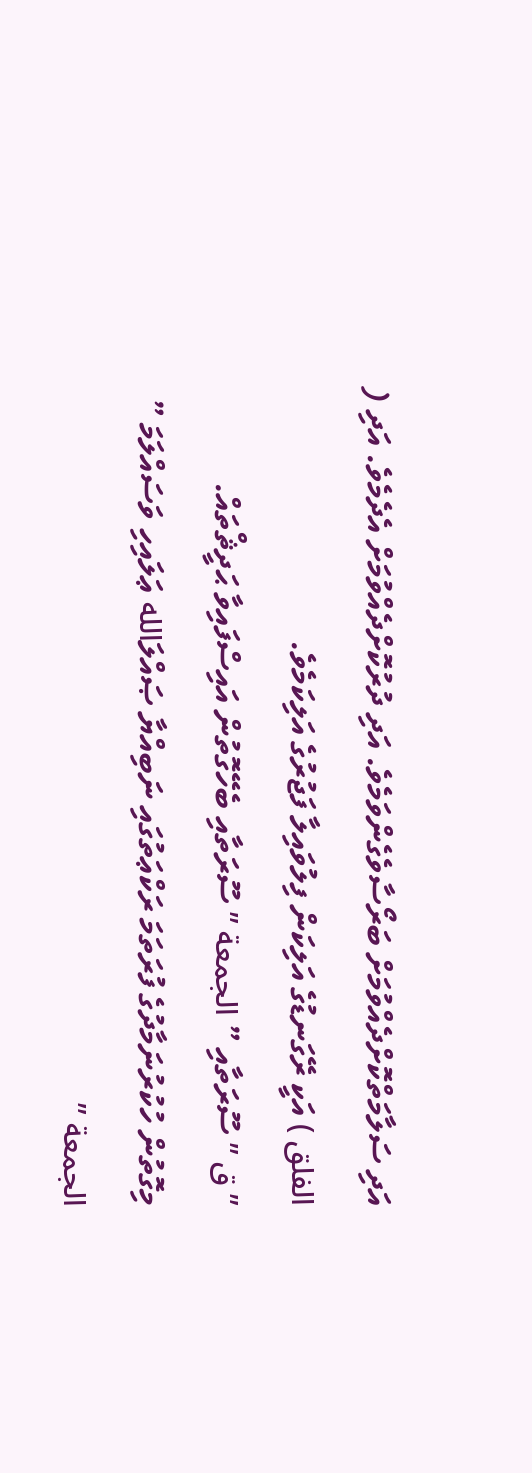އަދި ސަލާމަތްކޮށްދެއްވުމަށް ބަރޯސާވެގެންވަމެވެ. އަދި ދުރުކޮށްދެއްވުމަށް އެދެމެވެ. އަދި ( الفلق ) އަކީ ރޭގަނޑުގެ އަލިކަން ފިލުވައިލާ ފަޖުރުގެ އަލިކަމެވެ.
” ق ” ސޫރަތާއި ” الجمعة ” ސޫރަތާއި ބެހޭގޮތުން އައިސްފައިވާ ޙަދީޘްތައް.
މިގޮތުން ހުކުރުނަމާދުގެ ފުރަތަމަ ރަކްޢަތުގައި ނަބިއްޔާ ޞައްލަالله ޢަލައިހި ވަސައްލަމަ ” الجمعة ”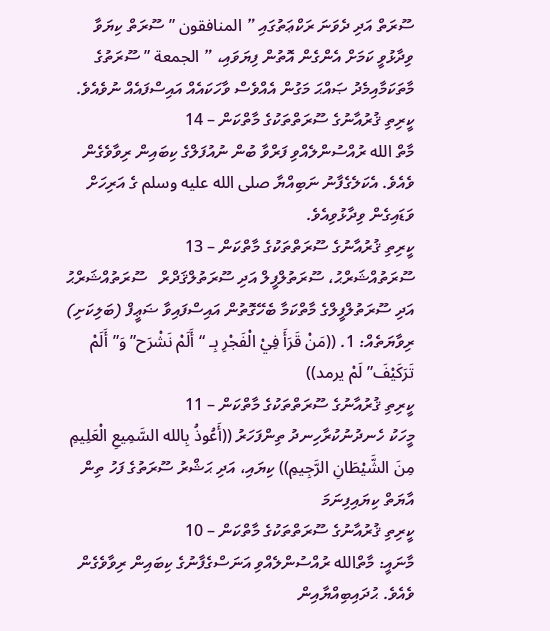ސޫރަތް އަދި ދެވަނަ ރަކްޢަތުގައި ” المنافقون ” ސޫރަތް ކިޔަވާ ވިދާޅުވީ ކަމަށް އެންގެން އޮތުން ފިޔަވައި، ” الجمعة ” ސޫރަތުގެ މާތަކަމާއިމެދު ޞައްޙަ މަގުން އެއްވެސް ވާހަކައެއް އައިސްފައެއް ނުވެއެވެ.
ކީރިތި ޤުރުއާނުގެ ސޫރަތްތަކުގެ މާތްކަން – 14
މާތް الله ރުއްސުންލެއްވި ފަރްވާ ބުން ނުއުފަލްގެ ކިބައިން ރިވާވެގެން ވެއެވެ. އެކަލެގެފާނު ނަބިއްޔާ صلى الله عليه وسلم ގެ އަރިހަށް ވަޑައިގެން ވިދާޅުވިއެވެ.
ކީރިތި ޤުރުއާނުގެ ސޫރަތްތަކުގެ މާތްކަން – 13
ސޫރަތުއްޝަރްޙު، ސޫރަތުލްފީލް އަދި ސޫރަތުލްޤަދްރް   ސޫރަތުއްޝަރްޙު އަދި ސޫރަތުލްފީލްގެ މާތްކަމާ ބެހޭގޮތުން އައިސްފައިވާ ޟަޢީފް (ބަލިކަށި) ރިވާޔަތެއް: 1. ((مَنْ قَرَأَ فِيْ الْفَجْرِ بِـ “أَلَمْ نَشْرَح” وَ”أَلَمْ تَرَكَيْفَ” لَمْ يرمد))
ކީރިތި ޤުރުއާނުގެ ސޫރަތްތަކުގެ މާތްކަން – 11
މީހަކު ހެނދުނުކުރާހިނދު ތިންފަހަރު ((أَعُوذُ بِالله السَّمِيعِ الْعَلِيمِ مِنَ الشَّيْطَانِ الرَّجِيمِ)) ކިޔައި، އަދި ޙަޝްރު ސޫރަތުގެ ފަހު ތިން އާޔަތް ކިޔައިފިނަމަ
ކީރިތި ޤުރުއާނުގެ ސޫރަތްތަކުގެ މާތްކަން – 10
މާނައީ: މާތްالله ރުއްސުންލެއްވި އަނަސްގެފާނުގެ ކިބައިން ރިވާވެގެން ވެއެވެ. ޙުދައިބިއްޔާއިން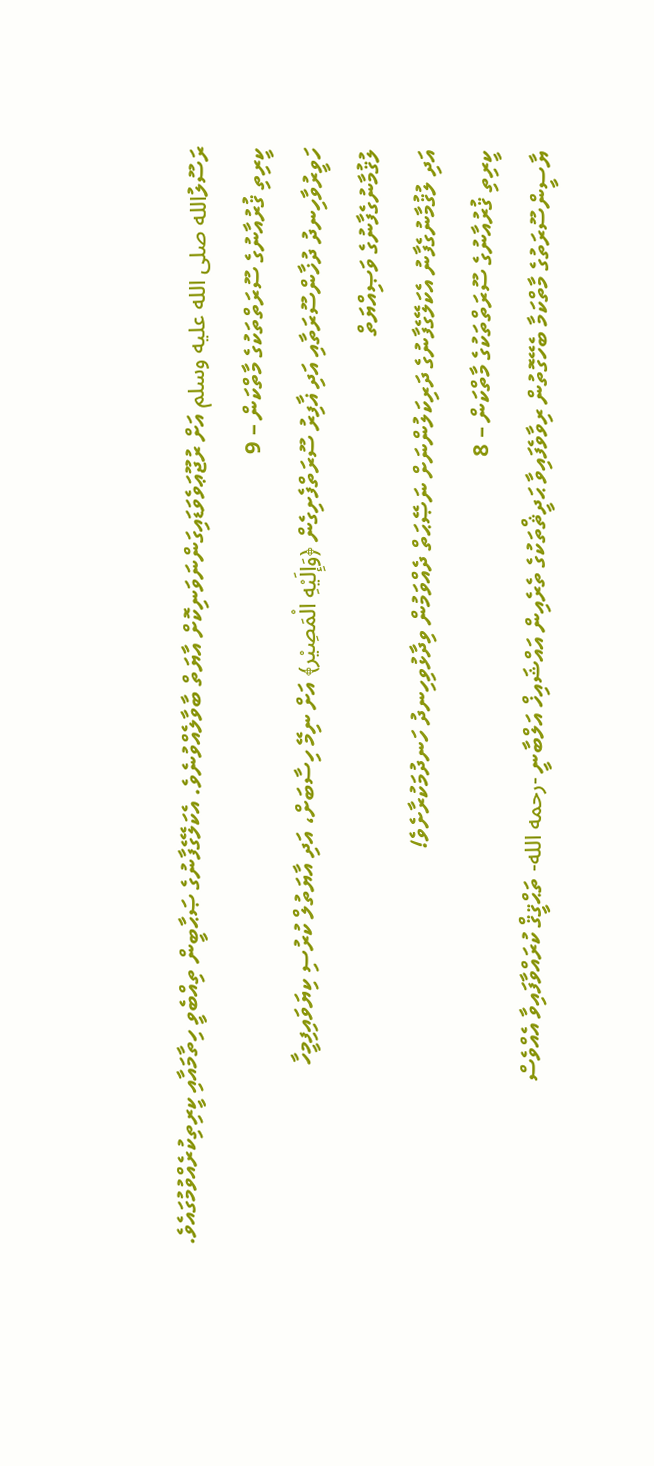ރަސޫލުالله صلى الله عليه وسلم އަށް ރުޖޫޢަވެވަޑައިގަންނަވަނިކޮށް އާޔަތް ބާވާލެއްވުނެވެ. އެކަލޭގެފާނުގެ ޞަޙާބީން ތިއްބެވީ ހިތާމައާއި ކީރިތިކުރެއްވުމުގައެވެ.
ކީރިތި ޤުރުއާނުގެ ސޫރަތްތަކުގެ މާތްކަން – 9
ހަވީރުވާހިނދު ދުޚާންސޫރަތާއި އަދި ޣާފިރު ސޫރަތްފެށިގެން ﴿وَإِلَيْهِ الْمَصِيْر﴾ އަށް ނިމޭ ހިސާބަށް، އަދި އާޔަތުލް ކުރުސި ކިޔަވައިފިމީހާ
ލުޤުމާނުގެފާނުގެ ވަޞިއްޔަތް
އަދި ލުޤުމާނުގެފާނު އެކަލޭގެފާނުގެ ދަރިކަލުންނަށް ނަޞޭޙަތް ދެއްވަމުން ވިދާޅުވިހިނދު ހަނދުމަކުރާށެވެ!
ކީރިތި ޤުރުއާނުގެ ސޫރަތްތަކުގެ މާތްކަން – 8
ޔާސީންސޫރަތުގެ މާތްކަމާ ބެހޭގޮތުން ރިވާވެފައިވާ ޙަދީޘްތަކުގެ ތެރެއިން އައްޝައިޚް އަލްބާނީ -رحمه الله- ތަޙްޤީޤް ކުރައްވާފައިވާ އެއްވެސް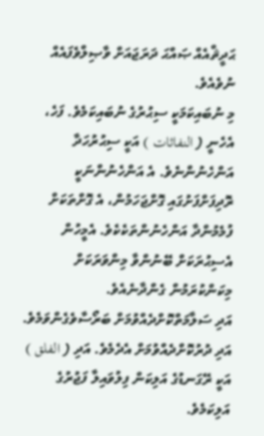ޙަދީޘްއެއް ޞައްޙަ ދަރަޖައަށް ވާޞިލްވެފައެއް ނުވެއެވެ.
މި ނުބައިކަމަކީ ސިޙުރުގެ ނުބައިކަމެވެ. ފަހެ، އެހެނީ ( النفاثات ) އަކީ ސިޙުރުހަދާ އަންހެނުންނެވެ. އެ އަންހެނުންނަކީ ރޮދިފަށްފަށުގައި ގޮށްޖަހަމުން، އެ ގޮށްތަކަށް ފުމެމުންދާ އަންހެނުންތަކެކެވެ. އެމީހުން އެސިޙުރަކަށް ބޭނުންވާ މިންވަރަކަށް މިކަންކުރަމުން ގެންދާނެއެވެ.
އަދި ސަލާމަތްކޮށްދެއްވުމަށް ބަރޯސާވެގެންވަމެވެ. އަދި ދުރުކޮށްދެއްވުމަށް އެދެމެވެ. އަދި ( الفلق ) އަކީ ރޭގަނޑުގެ އަލިކަން ފިލުވައިލާ ފަޖުރުގެ އަލިކަމެވެ.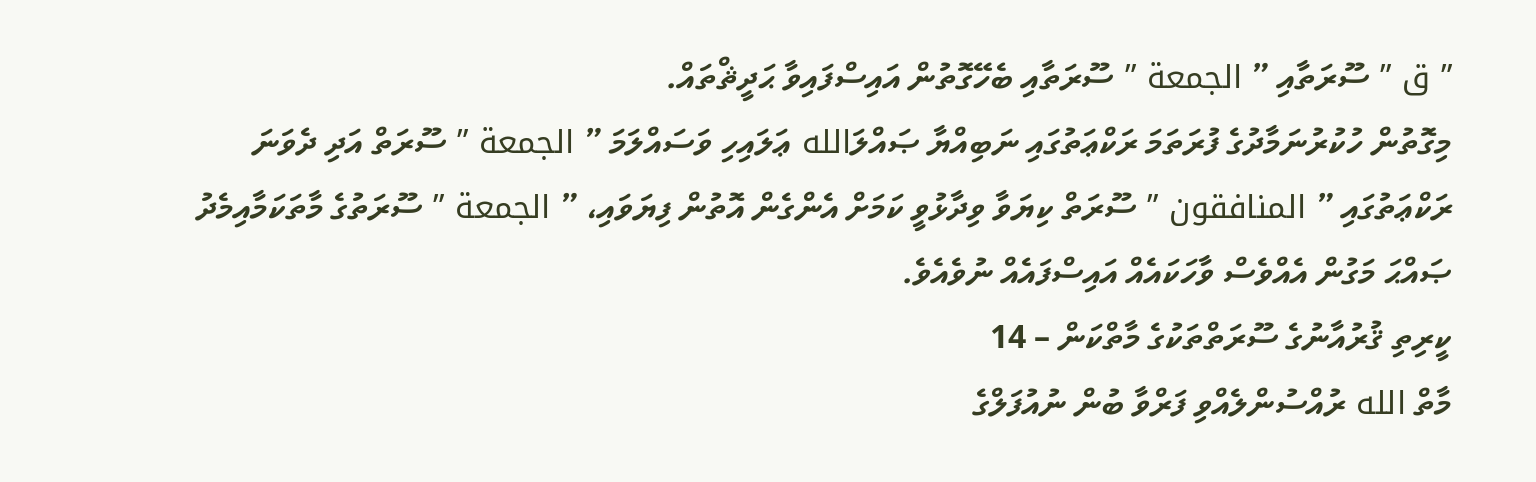” ق ” ސޫރަތާއި ” الجمعة ” ސޫރަތާއި ބެހޭގޮތުން އައިސްފައިވާ ޙަދީޘްތައް.
މިގޮތުން ހުކުރުނަމާދުގެ ފުރަތަމަ ރަކްޢަތުގައި ނަބިއްޔާ ޞައްލަالله ޢަލައިހި ވަސައްލަމަ ” الجمعة ” ސޫރަތް އަދި ދެވަނަ ރަކްޢަތުގައި ” المنافقون ” ސޫރަތް ކިޔަވާ ވިދާޅުވީ ކަމަށް އެންގެން އޮތުން ފިޔަވައި، ” الجمعة ” ސޫރަތުގެ މާތަކަމާއިމެދު ޞައްޙަ މަގުން އެއްވެސް ވާހަކައެއް އައިސްފައެއް ނުވެއެވެ.
ކީރިތި ޤުރުއާނުގެ ސޫރަތްތަކުގެ މާތްކަން – 14
މާތް الله ރުއްސުންލެއްވި ފަރްވާ ބުން ނުއުފަލްގެ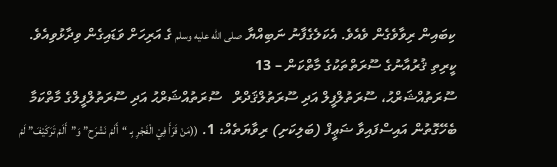ކިބައިން ރިވާވެގެން ވެއެވެ. އެކަލެގެފާނު ނަބިއްޔާ صلى الله عليه وسلم ގެ އަރިހަށް ވަޑައިގެން ވިދާޅުވިއެވެ.
ކީރިތި ޤުރުއާނުގެ ސޫރަތްތަކުގެ މާތްކަން – 13
ސޫރަތުއްޝަރްޙު، ސޫރަތުލްފީލް އަދި ސޫރަތުލްޤަދްރް   ސޫރަތުއްޝަރްޙު އަދި ސޫރަތުލްފީލްގެ މާތްކަމާ ބެހޭގޮތުން އައިސްފައިވާ ޟަޢީފް (ބަލިކަށި) ރިވާޔަތެއް: 1. ((مَنْ قَرَأَ فِيْ الْفَجْرِ بِـ “أَلَمْ نَشْرَح” وَ”أَلَمْ تَرَكَيْفَ” لَمْ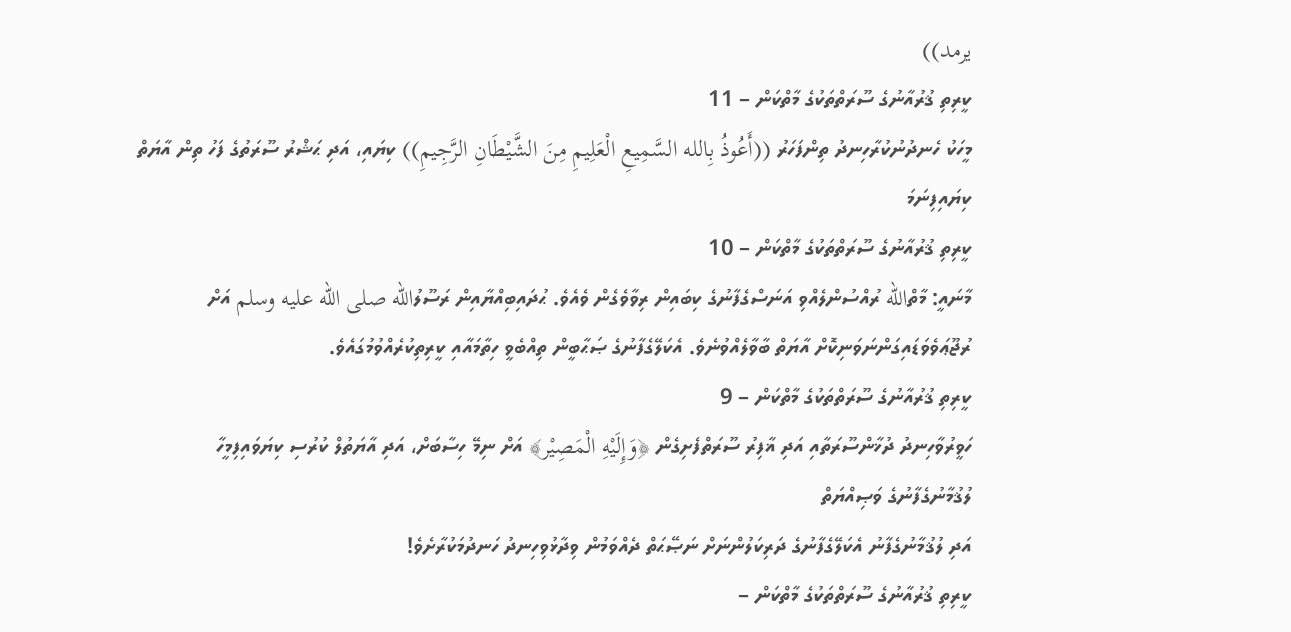يرمد))
ކީރިތި ޤުރުއާނުގެ ސޫރަތްތަކުގެ މާތްކަން – 11
މީހަކު ހެނދުނުކުރާހިނދު ތިންފަހަރު ((أَعُوذُ بِالله السَّمِيعِ الْعَلِيمِ مِنَ الشَّيْطَانِ الرَّجِيمِ)) ކިޔައި، އަދި ޙަޝްރު ސޫރަތުގެ ފަހު ތިން އާޔަތް ކިޔައިފިނަމަ
ކީރިތި ޤުރުއާނުގެ ސޫރަތްތަކުގެ މާތްކަން – 10
މާނައީ: މާތްالله ރުއްސުންލެއްވި އަނަސްގެފާނުގެ ކިބައިން ރިވާވެގެން ވެއެވެ. ޙުދައިބިއްޔާއިން ރަސޫލުالله صلى الله عليه وسلم އަށް ރުޖޫޢަވެވަޑައިގަންނަވަނިކޮށް އާޔަތް ބާވާލެއްވުނެވެ. އެކަލޭގެފާނުގެ ޞަޙާބީން ތިއްބެވީ ހިތާމައާއި ކީރިތިކުރެއްވުމުގައެވެ.
ކީރިތި ޤުރުއާނުގެ ސޫރަތްތަކުގެ މާތްކަން – 9
ހަވީރުވާހިނދު ދުޚާންސޫރަތާއި އަދި ޣާފިރު ސޫރަތްފެށިގެން ﴿وَإِلَيْهِ الْمَصِيْر﴾ އަށް ނިމޭ ހިސާބަށް، އަދި އާޔަތުލް ކުރުސި ކިޔަވައިފިމީހާ
ލުޤުމާނުގެފާނުގެ ވަޞިއްޔަތް
އަދި ލުޤުމާނުގެފާނު އެކަލޭގެފާނުގެ ދަރިކަލުންނަށް ނަޞޭޙަތް ދެއްވަމުން ވިދާޅުވިހިނދު ހަނދުމަކުރާށެވެ!
ކީރިތި ޤުރުއާނުގެ ސޫރަތްތަކުގެ މާތްކަން –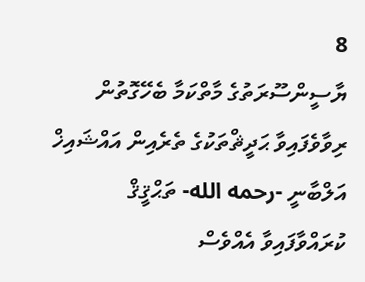8
ޔާސީންސޫރަތުގެ މާތްކަމާ ބެހޭގޮތުން ރިވާވެފައިވާ ޙަދީޘްތަކުގެ ތެރެއިން އައްޝައިޚް އަލްބާނީ -رحمه الله- ތަޙްޤީޤް ކުރައްވާފައިވާ އެއްވެސް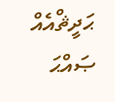ޙަދީޘްއެއް ޞައްޙަ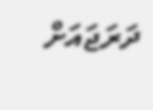ދަރަޖައަށް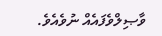ވާޞިލްވެފައެއް ނުވެއެވެ.